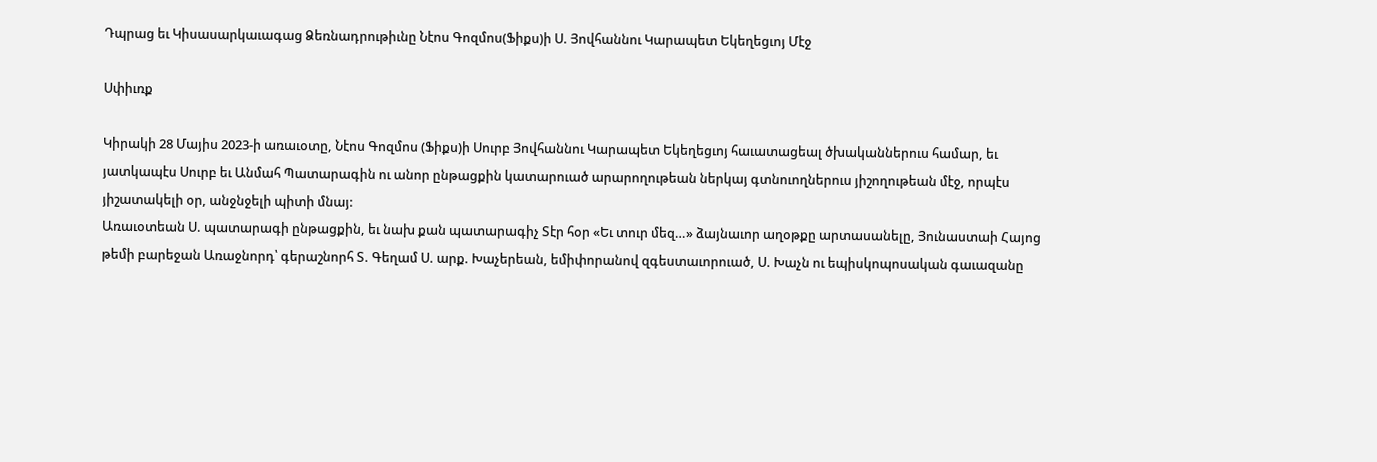Դպրաց եւ Կիսասարկաւագաց Ձեռնադրութիւնը Նէոս Գոզմոս(Ֆիքս)ի Ս. Յովհաննու Կարապետ Եկեղեցւոյ Մէջ

Սփիւռք

Կիրակի 28 Մայիս 2023-ի առաւօտը, Նէոս Գոզմոս (Ֆիքս)ի Սուրբ Յովհաննու Կարապետ Եկեղեցւոյ հաւատացեալ ծխականներուս համար, եւ յատկապէս Սուրբ եւ Անմահ Պատարագին ու անոր ընթացքին կատարուած արարողութեան ներկայ գտնուողներուս յիշողութեան մէջ, որպէս յիշատակելի օր, անջնջելի պիտի մնայ:
Առաւօտեան Ս. պատարագի ընթացքին, եւ նախ քան պատարագիչ Տէր հօր «Եւ տուր մեզ…» ձայնաւոր աղօթքը արտասանելը, Յունաստաի Հայոց թեմի բարեջան Առաջնորդ՝ գերաշնորհ Տ. Գեղամ Ս. արք. Խաչերեան, եմիփորանով զգեստաւորուած, Ս. Խաչն ու եպիսկոպոսական գաւազանը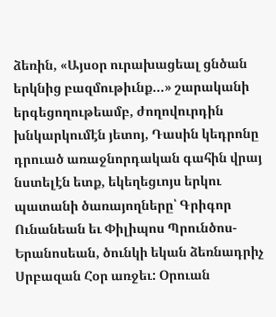ձեռին, «Այսօր ուրախացեալ ցնծան երկնից բազմութիւնք…» շարականի երգեցողութեամբ, ժողովուրդին խնկարկումէն յետոյ, Դասին կեդրոնը դրուած առաջնորդական գահին վրայ նստելէն ետք, եկեղեցւոյս երկու պատանի ծառայողները՝ Գրիգոր Ունանեան եւ Փիլիպոս Պրունծոս-Երանոսեան, ծունկի եկան ձեռնադրիչ Սրբազան Հօր առջեւ: Օրուան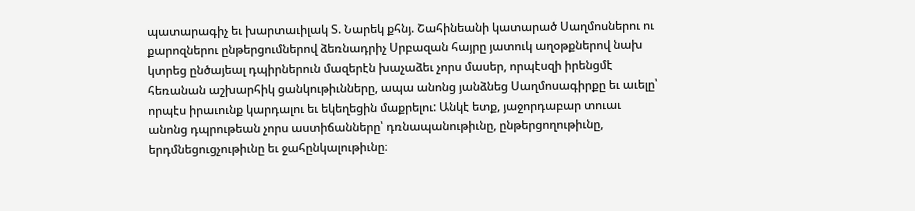պատարագիչ եւ խարտաւիլակ Տ. Նարեկ քհնյ. Շահինեանի կատարած Սաղմոսներու ու քարոզներու ընթերցումներով ձեռնադրիչ Սրբազան հայրը յատուկ աղօթքներով նախ կտրեց ընծայեալ դպիրներուն մազերէն խաչաձեւ չորս մասեր, որպէսզի իրենցմէ հեռանան աշխարհիկ ցանկութիւնները, ապա անոնց յանձնեց Սաղմոսագիրքը եւ աւելը՝ որպէս իրաւունք կարդալու եւ եկեղեցին մաքրելու: Անկէ ետք, յաջորդաբար տուաւ անոնց դպրութեան չորս աստիճանները՝ դռնապանութիւնը, ընթերցողութիւնը, երդմնեցուցչութիւնը եւ ջահընկալութիւնը։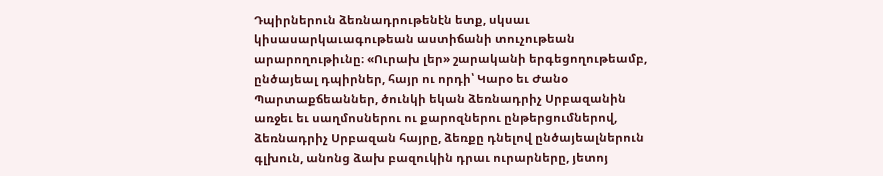Դպիրներուն ձեռնադրութենէն ետք, սկսաւ կիսասարկաւագութեան աստիճանի տուչութեան արարողութիւնը։ «Ուրախ լեր» շարականի երգեցողութեամբ, ընծայեալ դպիրներ, հայր ու որդի՝ Կարօ եւ Ժանօ Պարտաքճեաններ, ծունկի եկան ձեռնադրիչ Սրբազանին առջեւ եւ սաղմոսներու ու քարոզներու ընթերցումներով, ձեռնադրիչ Սրբազան հայրը, ձեռքը դնելով ընծայեալներուն գլխուն, անոնց ձախ բազուկին դրաւ ուրարները, յետոյ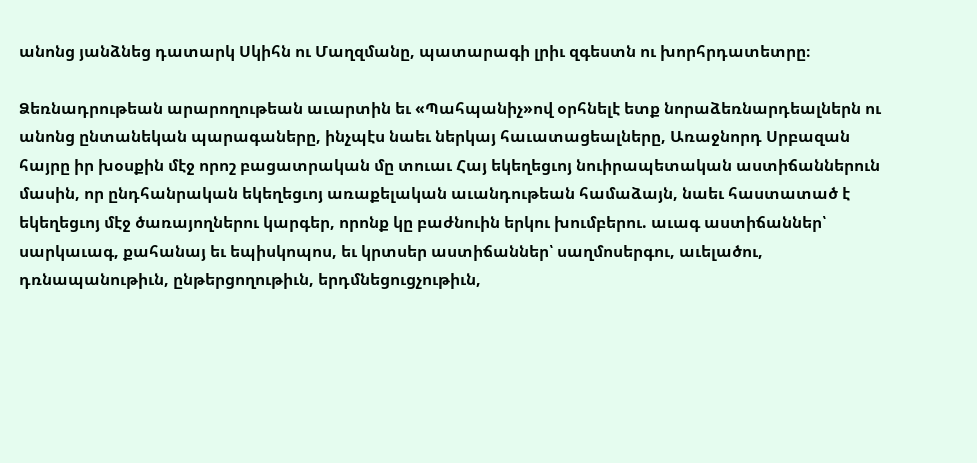անոնց յանձնեց դատարկ Սկիհն ու Մաղզմանը, պատարագի լրիւ զգեստն ու խորհրդատետրը։

Ձեռնադրութեան արարողութեան աւարտին եւ «Պահպանիչ»ով օրհնելէ ետք նորաձեռնարդեալներն ու անոնց ընտանեկան պարագաները, ինչպէս նաեւ ներկայ հաւատացեալները, Առաջնորդ Սրբազան հայրը իր խօսքին մէջ որոշ բացատրական մը տուաւ Հայ եկեղեցւոյ նուիրապետական աստիճաններուն մասին, որ ընդհանրական եկեղեցւոյ առաքելական աւանդութեան համաձայն, նաեւ հաստատած է եկեղեցւոյ մէջ ծառայողներու կարգեր, որոնք կը բաժնուին երկու խումբերու. աւագ աստիճաններ՝ սարկաւագ, քահանայ եւ եպիսկոպոս, եւ կրտսեր աստիճաններ՝ սաղմոսերգու, աւելածու, դռնապանութիւն, ընթերցողութիւն, երդմնեցուցչութիւն,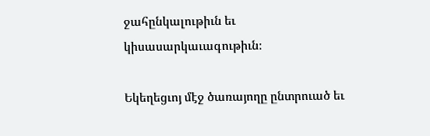ջահընկալութիւն եւ կիսասարկաւագութիւն։

Եկեղեցւոյ մէջ ծառայողը ընտրուած եւ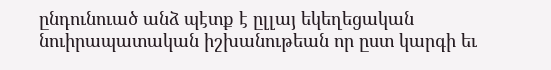ընդունուած անձ պէտք է ըլլայ եկեղեցական նուիրապատական իշխանութեան որ ըստ կարգի եւ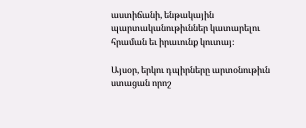աստիճանի, ենթակային պարտականութիւններ կատարելու հրաման եւ իրաւունք կուտայ։

Այսօր, երկու դպիրները արտօնութիւն ստացան որոշ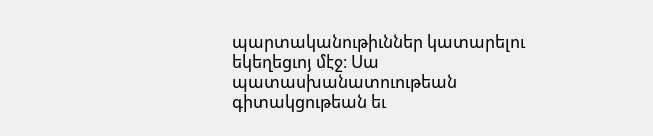պարտականութիւններ կատարելու եկեղեցւոյ մէջ։ Սա պատասխանատուութեան գիտակցութեան եւ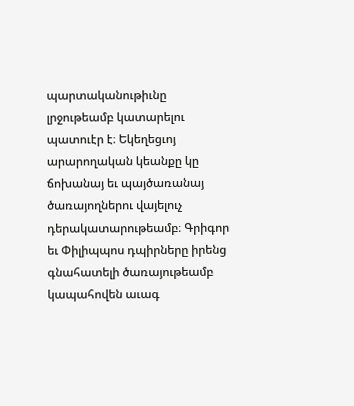պարտականութիւնը լրջութեամբ կատարելու պատուէր է։ Եկեղեցւոյ արարողական կեանքը կը ճոխանայ եւ պայծառանայ ծառայողներու վայելուչ դերակատարութեամբ։ Գրիգոր եւ Փիլիպպոս դպիրները իրենց գնահատելի ծառայութեամբ կապահովեն աւագ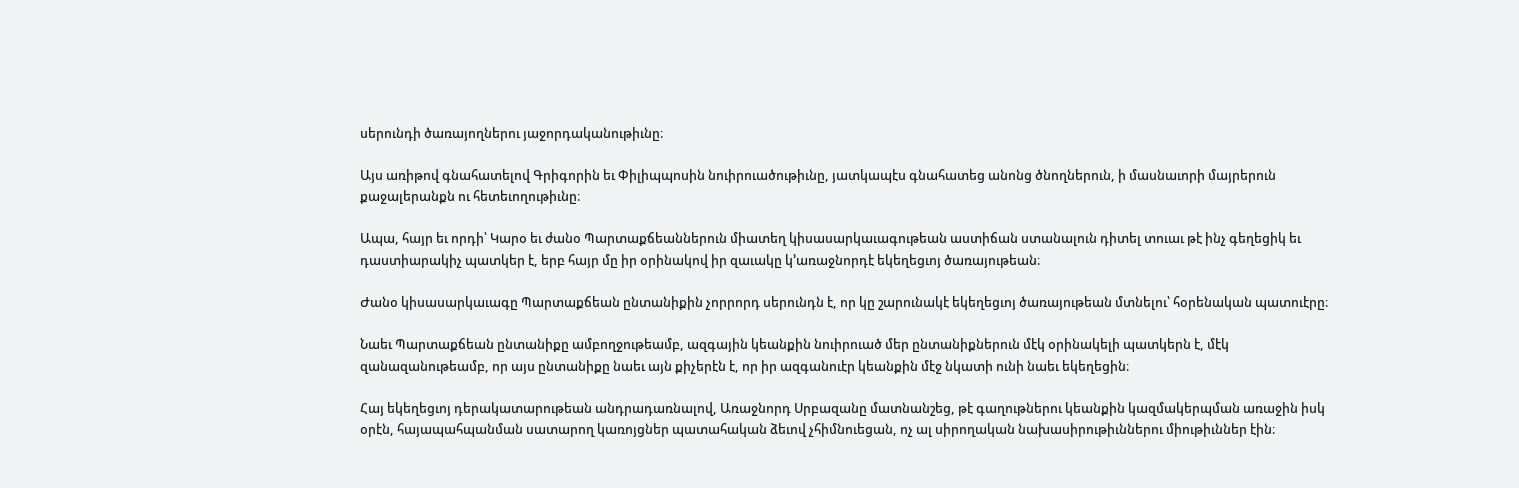սերունդի ծառայողներու յաջորդականութիւնը։

Այս առիթով գնահատելով Գրիգորին եւ Փիլիպպոսին նուիրուածութիւնը, յատկապէս գնահատեց անոնց ծնողներուն, ի մասնաւորի մայրերուն քաջալերանքն ու հետեւողութիւնը։

Ապա, հայր եւ որդի՝ Կարօ եւ ժանօ Պարտաքճեաններուն միատեղ կիսասարկաւագութեան աստիճան ստանալուն դիտել տուաւ թէ ինչ գեղեցիկ եւ դաստիարակիչ պատկեր է, երբ հայր մը իր օրինակով իր զաւակը կ’առաջնորդէ եկեղեցւոյ ծառայութեան։

Ժանօ կիսասարկաւագը Պարտաքճեան ընտանիքին չորրորդ սերունդն է, որ կը շարունակէ եկեղեցւոյ ծառայութեան մտնելու՝ հօրենական պատուէրը։

Նաեւ Պարտաքճեան ընտանիքը ամբողջութեամբ, ազգային կեանքին նուիրուած մեր ընտանիքներուն մէկ օրինակելի պատկերն է, մէկ զանազանութեամբ, որ այս ընտանիքը նաեւ այն քիչերէն է, որ իր ազգանուէր կեանքին մէջ նկատի ունի նաեւ եկեղեցին։

Հայ եկեղեցւոյ դերակատարութեան անդրադառնալով, Առաջնորդ Սրբազանը մատնանշեց, թէ գաղութներու կեանքին կազմակերպման առաջին իսկ օրէն, հայապահպանման սատարող կառոյցներ պատահական ձեւով չհիմնուեցան, ոչ ալ սիրողական նախասիրութիւններու միութիւններ էին։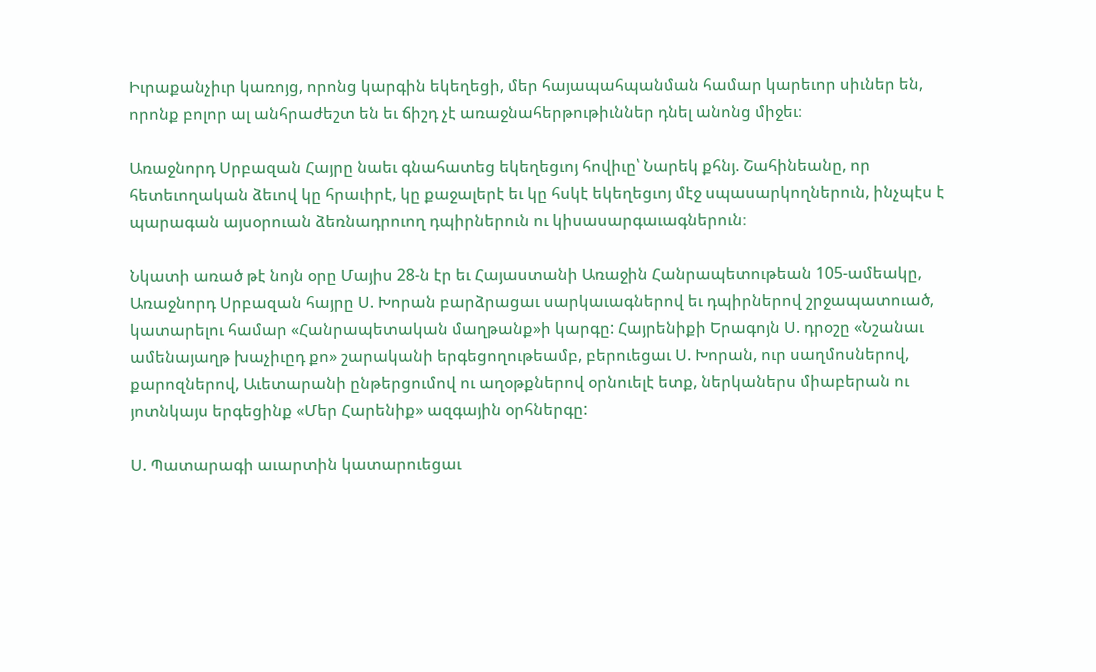Իւրաքանչիւր կառոյց, որոնց կարգին եկեղեցի, մեր հայապահպանման համար կարեւոր սիւներ են, որոնք բոլոր ալ անհրաժեշտ են եւ ճիշդ չէ առաջնահերթութիւններ դնել անոնց միջեւ։

Առաջնորդ Սրբազան Հայրը նաեւ գնահատեց եկեղեցւոյ հովիւը՝ Նարեկ քհնյ. Շահինեանը, որ հետեւողական ձեւով կը հրաւիրէ, կը քաջալերէ եւ կը հսկէ եկեղեցւոյ մէջ սպասարկողներուն, ինչպէս է պարագան այսօրուան ձեռնադրուող դպիրներուն ու կիսասարգաւագներուն։

Նկատի առած թէ նոյն օրը Մայիս 28-ն էր եւ Հայաստանի Առաջին Հանրապետութեան 105-ամեակը, Առաջնորդ Սրբազան հայրը Ս. Խորան բարձրացաւ սարկաւագներով եւ դպիրներով շրջապատուած, կատարելու համար «Հանրապետական մաղթանք»ի կարգը: Հայրենիքի Երագոյն Ս. դրօշը «Նշանաւ ամենայաղթ խաչիւըդ քո» շարականի երգեցողութեամբ, բերուեցաւ Ս. Խորան, ուր սաղմոսներով, քարոզներով, Աւետարանի ընթերցումով ու աղօթքներով օրնուելէ ետք, ներկաներս միաբերան ու յոտնկայս երգեցինք «Մեր Հարենիք» ազգային օրհներգը:

Ս. Պատարագի աւարտին կատարուեցաւ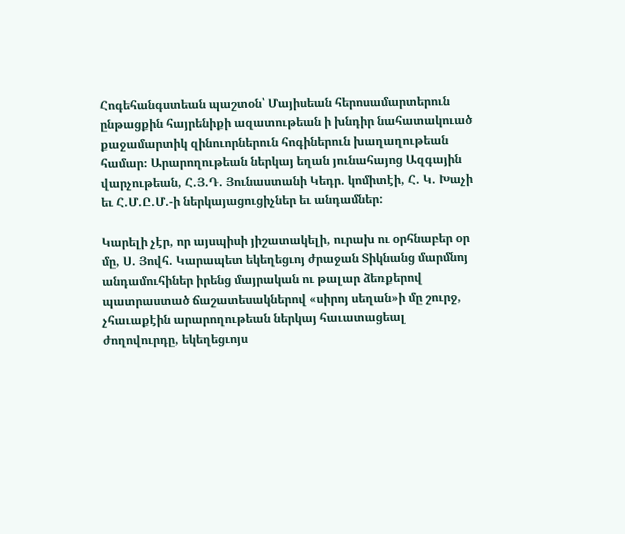Հոգեհանգստեան պաշտօն՝ Մայիսեան հերոսամարտերուն ընթացքին հայրենիքի ազատութեան ի խնդիր նահատակուած քաջամարտիկ զինուորներուն հոգիներուն խաղաղութեան համար։ Արարողութեան ներկայ եղան յունահայոց Ազգային վարչութեան, Հ.Յ.Դ. Յունաստանի Կեդր. կոմիտէի, Հ. Կ. Խաչի եւ Հ.Մ.Ը.Մ.-ի ներկայացուցիչներ եւ անդամներ:

Կարելի չէր, որ այսպիսի յիշատակելի, ուրախ ու օրհնաբեր օր մը, Ս. Յովհ. Կարապետ եկեղեցւոյ ժրաջան Տիկնանց մարմնոյ անդամուհիներ իրենց մայրական ու թալար ձեռքերով պատրաստած ճաշատեսակներով «սիրոյ սեղան»ի մը շուրջ, չհաւաքէին արարողութեան ներկայ հաւատացեալ ժողովուրդը, եկեղեցւոյս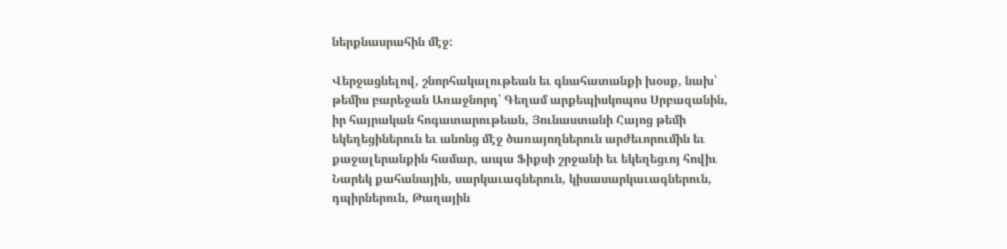ներքնասրահին մէջ:

Վերջացնելով, շնորհակալութեան եւ գնահատանքի խօսք, նախ՝ թեմիս բարեջան Առաջնորդ՝ Գեղամ արքեպիսկոպոս Սրբազանին, իր հայրական հոգատարութեան, Յունաստանի Հայոց թեմի եկեղեցիներուն եւ անոնց մէջ ծառայողներուն արժեւորումին եւ քաջալերանքին համար, ապա Ֆիքսի շրջանի եւ եկեղեցւոյ հովիւ Նարեկ քահանային, սարկաւագներուն, կիսասարկաւագներուն, դպիրներուն, Թաղային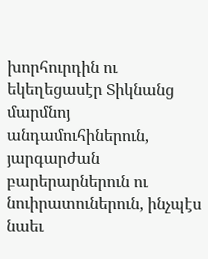խորհուրդին ու եկեղեցասէր Տիկնանց մարմնոյ անդամուհիներուն, յարգարժան բարերարներուն ու նուիրատուներուն, ինչպէս նաեւ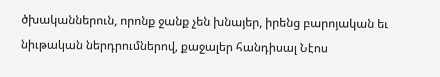ծխականներուն, որոնք ջանք չեն խնայեր, իրենց բարոյական եւ նիւթական ներդրումներով, քաջալեր հանդիսալ Նէոս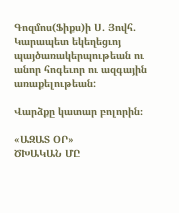Գոզմոս(Ֆիքս)ի Ս. Յովհ. Կարապետ եկեղեցւոյ պայծառակերպութեան ու անոր հոգեւոր ու ազգային առաքելութեան:

Վարձքը կատար բոլորին։

«ԱԶԱՏ ՕՐ»
ԾԽԱԿԱՆ ՄԸ